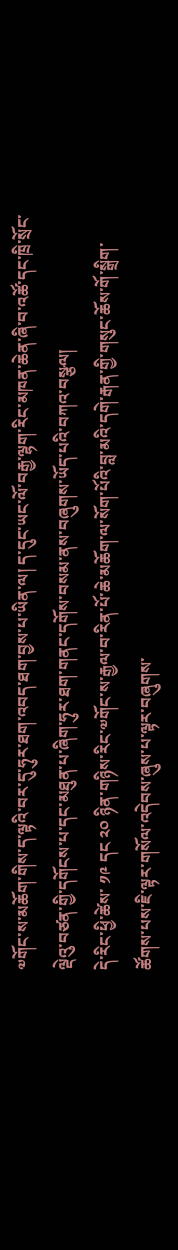༧གོང་ས་མཆོག་གིས་ད་ལྟའི་བར་དུ་ཧུར་ཐག་འབད་ཐག་བྱས་པ་ཡིན་ལ། ད་དུང་ཡང་ལོ་བརྒྱ་ལྷག་རིང་མཁན་ཆེན་ཞི་བ་འཚོ་དང་ཁྲི་སྲོང་ལྡེའུ་བཙན་གྱི་དགོངས་པ་དང་མཐུན་པ་ཞིག་ཧུར་ཐག་གནང་དགོས་བསམ་ནས་བཞུགས་ཡོད་པའི་བཀའ་བསྩལ།
དེ་རིང་ཕྱི་ཚེས་ ༡༩ དང ༢༠ ཉིན་གཉིས་རིང་༧གོང་ས་རྒྱལ་བ་རིན་པོ་ཆེ་མཆོག་ལ་སོག་པོའི་བླ་མའི་དགེ་རྒན་གྱི་གསུང་ཆོས་གོ་སྒྲིག་ཚོགས་པས་ཇི་ལྟར་གསོལ་འདེབས་ཞུས་པ་ལྟར་བཞུགས་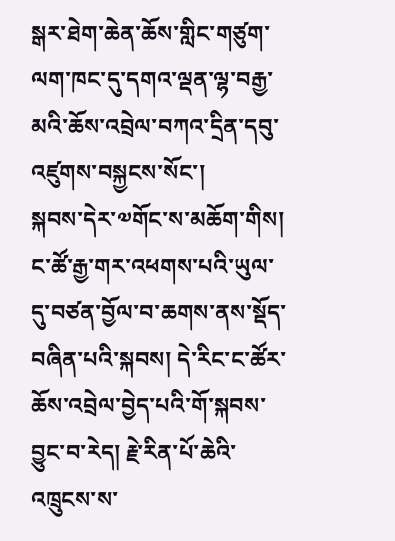སྒར་ཐེག་ཆེན་ཆོས་གླིང་གཙུག་ལག་ཁང་དུ་དགའ་ལྡན་ལྷ་བརྒྱ་མའི་ཆོས་འབྲེལ་བཀའ་དྲིན་དབུ་འཛུགས་བསྐྱངས་སོང་།
སྐབས་དེར་༧གོང་ས་མཆོག་གིས། ང་ཚོ་རྒྱ་གར་འཕགས་པའི་ཡུལ་དུ་བཙན་བྱོལ་བ་ཆགས་ནས་སྡོད་བཞིན་པའི་སྐབས། དེ་རིང་ང་ཚོར་ཆོས་འབྲེལ་བྱེད་པའི་གོ་སྐབས་བྱུང་བ་རེད། རྗེ་རིན་པོ་ཆེའི་འཁྲུངས་ས་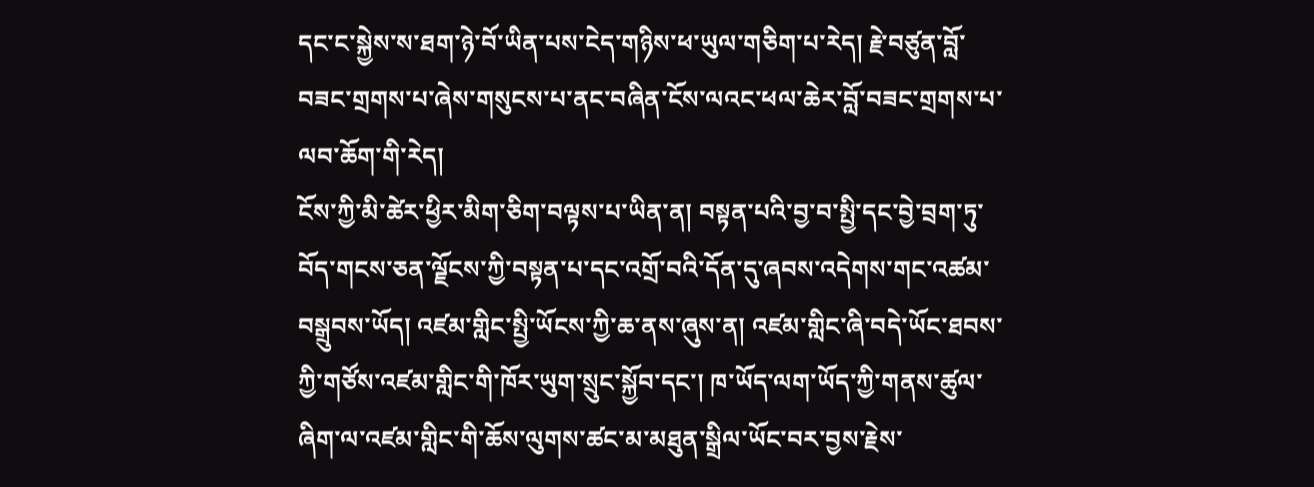དང་ང་སྐྱེས་ས་ཐག་ཉེ་བོ་ཡིན་པས་ངེད་གཉིས་ཕ་ཡུལ་གཅིག་པ་རེད། རྗེ་བཙུན་བློ་བཟང་གྲགས་པ་ཞེས་གསུངས་པ་ནང་བཞིན་ངོས་ལའང་ཕལ་ཆེར་བློ་བཟང་གྲགས་པ་ལབ་ཆོག་གི་རེད།
ངོས་ཀྱི་མི་ཚེར་ཕྱིར་མིག་ཅིག་བལྟས་པ་ཡིན་ན། བསྟན་པའི་བྱ་བ་སྤྱི་དང་བྱེ་བྲག་ཏུ་བོད་གངས་ཅན་ལྗོངས་ཀྱི་བསྟན་པ་དང་འགྲོ་བའི་དོན་དུ་ཞབས་འདེགས་གང་འཚམ་བསྒྲུབས་ཡོད། འཛམ་གླིང་སྤྱི་ཡོངས་ཀྱི་ཆ་ནས་ཞུས་ན། འཛམ་གླིང་ཞི་བདེ་ཡོང་ཐབས་ཀྱི་གཙོས་འཛམ་གླིང་གི་ཁོར་ཡུག་སྲུང་སྐྱོབ་དང་། ཁ་ཡོད་ལག་ཡོད་ཀྱི་གནས་ཚུལ་ཞིག་ལ་འཛམ་གླིང་གི་ཆོས་ལུགས་ཚང་མ་མཐུན་སྒྲིལ་ཡོང་བར་བྱས་རྗེས་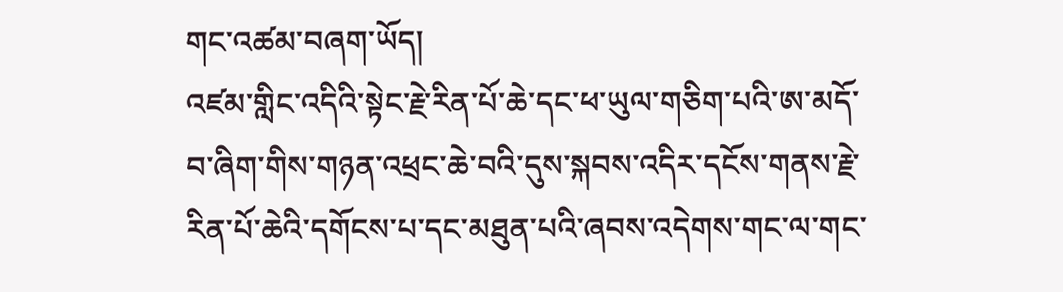གང་འཚམ་བཞག་ཡོད།
འཛམ་གླིང་འདིའི་སྟེང་རྗེ་རིན་པོ་ཆེ་དང་ཕ་ཡུལ་གཅིག་པའི་ཨ་མདོ་བ་ཞིག་གིས་གཉན་འཕྲང་ཆེ་བའི་དུས་སྐབས་འདིར་དངོས་གནས་རྗེ་རིན་པོ་ཆེའི་དགོངས་པ་དང་མཐུན་པའི་ཞབས་འདེགས་གང་ལ་གང་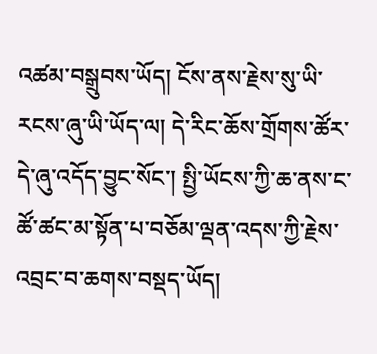འཚམ་བསྒྲུབས་ཡོད། ངོས་ནས་རྗེས་སུ་ཡི་རངས་ཞུ་ཡི་ཡོད་ལ། དེ་རིང་ཆོས་གྲོགས་ཚོར་དེ་ཞུ་འདོད་བྱུང་སོང་། སྤྱི་ཡོངས་ཀྱི་ཆ་ནས་ང་ཚོ་ཚང་མ་སྟོན་པ་བཅོམ་ལྡན་འདས་ཀྱི་རྗེས་འབྲང་བ་ཆགས་བསྡད་ཡོད།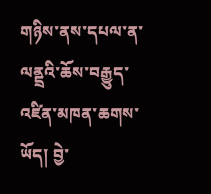གཉིས་ནས་དཔལ་ན་ལནྡྲའི་ཆོས་བརྒྱུད་འཛིན་མཁན་ཆགས་ཡོད། བྱེ་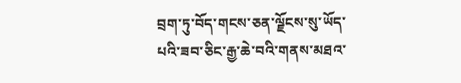བྲག་ཏུ་བོད་གངས་ཅན་ལྗོངས་སུ་ཡོད་པའི་ཟབ་ཅིང་རྒྱ་ཆེ་བའི་གནས་མཐའ་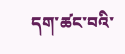དག་ཚང་བའི་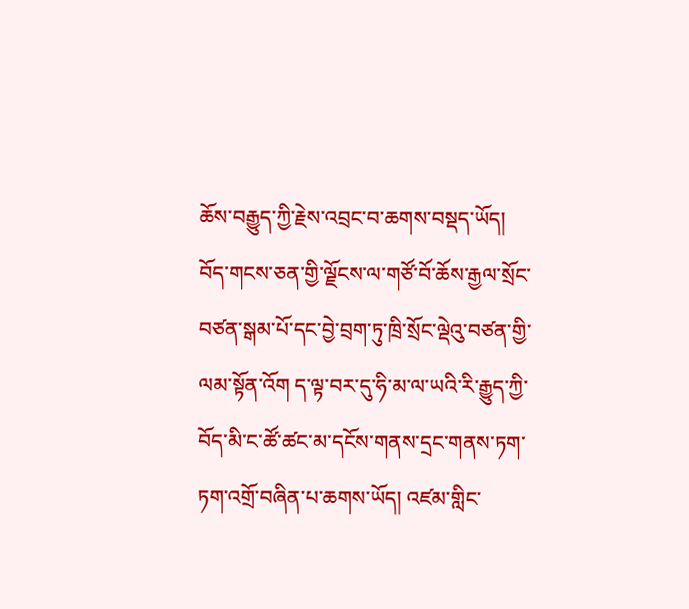ཆོས་བརྒྱུད་ཀྱི་རྗེས་འབྲང་བ་ཆགས་བསྡད་ཡོད།
བོད་གངས་ཅན་གྱི་ལྗོངས་ལ་གཙོ་བོ་ཆོས་རྒྱལ་སྲོང་བཙན་སྒམ་པོ་དང་བྱེ་བྲག་ཏུ་ཁྲི་སྲོང་ལྡེའུ་བཙན་གྱི་ལམ་སྟོན་འོག ད་ལྟ་བར་དུ་ཧི་མ་ལ་ཡའི་རི་རྒྱུད་ཀྱི་བོད་མི་ང་ཚོ་ཚང་མ་དངོས་གནས་དྲང་གནས་ཏག་ཏག་འགྲོ་བཞིན་པ་ཆགས་ཡོད། འཛམ་གླིང་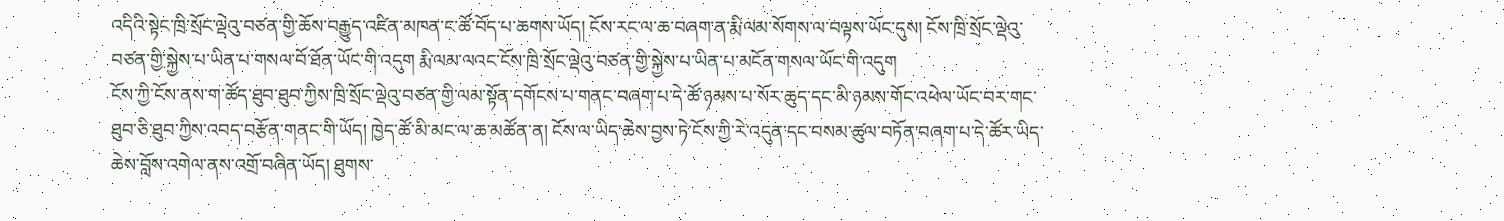འདིའི་སྟེང་ཁྲི་སྲོང་ལྡེའུ་བཙན་གྱི་ཆོས་བརྒྱུད་འཛིན་མཁན་ང་ཚོ་བོད་པ་ཆགས་ཡོད། ངོས་རང་ལ་ཆ་བཞག་ན་རྨི་ལམ་སོགས་ལ་བལྟས་ཡོང་དུས། ངོས་ཁྲི་སྲོང་ལྡེའུ་བཙན་གྱི་སྐྱེས་པ་ཡིན་པ་གསལ་བོ་ཐོན་ཡོང་གི་འདུག རྨི་ལམ་ལའང་ངོས་ཁྲི་སྲོང་ལྡེའུ་བཙན་གྱི་སྐྱེས་པ་ཡིན་པ་མངོན་གསལ་ཡོང་གི་འདུག
ངོས་ཀྱི་ངོས་ནས་ག་ཚོད་ཐུབ་ཐུབ་ཀྱིས་ཁྲི་སྲོང་ལྡེའུ་བཙན་གྱི་ལམ་སྟོན་དགོངས་པ་གནང་བཞག་པ་དེ་ཚོ་ཉམས་པ་སོར་ཆུད་དང་མི་ཉམས་གོང་འཕེལ་ཡོང་བར་གང་ཐུབ་ཅི་ཐུབ་ཀྱིས་འབད་བརྩོན་གནང་གི་ཡོད། ཁྱེད་ཚོ་མི་མང་ལ་ཆ་མཚོན་ན། ངོས་ལ་ཡིད་ཆེས་བྱས་ཏེ་ངོས་ཀྱི་རེ་འདུན་དང་བསམ་ཚུལ་བཏོན་བཞག་པ་དེ་ཚོར་ཡིད་ཆེས་བློས་འགེལ་ནས་འགྲོ་བཞིན་ཡོད། ཐུགས་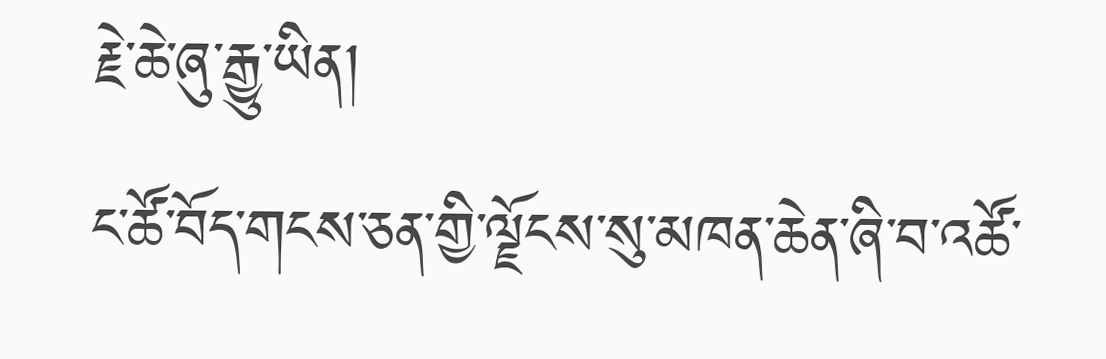རྗེ་ཆེ་ཞུ་རྒྱུ་ཡིན།
ང་ཚོ་བོད་གངས་ཅན་གྱི་ལྗོངས་སུ་མཁན་ཆེན་ཞི་བ་འཚོ་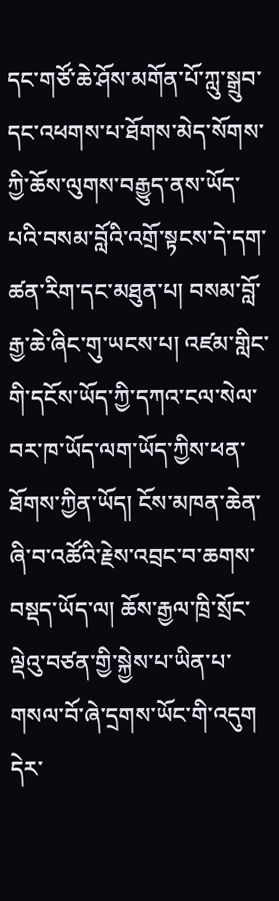དང་གཙོ་ཆེ་ཤོས་མགོན་པོ་ཀླུ་སྒྲུབ་དང་འཕགས་པ་ཐོགས་མེད་སོགས་ཀྱི་ཆོས་ལུགས་བརྒྱུད་ནས་ཡོད་པའི་བསམ་བློའི་འགྲོ་སྟངས་དེ་དག་ཚན་རིག་དང་མཐུན་པ། བསམ་བློ་རྒྱ་ཆེ་ཞིང་གུ་ཡངས་པ། འཛམ་གླིང་གི་དངོས་ཡོད་ཀྱི་དཀའ་ངལ་སེལ་བར་ཁ་ཡོད་ལག་ཡོད་ཀྱིས་ཕན་ཐོགས་ཀྱིན་ཡོད། ངོས་མཁན་ཆེན་ཞི་བ་འཚོའི་རྗེས་འབྲང་བ་ཆགས་བསྡད་ཡོད་ལ། ཆོས་རྒྱལ་ཁྲི་སྲོང་ལྡེའུ་བཙན་གྱི་སྐྱེས་པ་ཡིན་པ་གསལ་བོ་ཞེ་དྲགས་ཡོང་གི་འདུག དེར་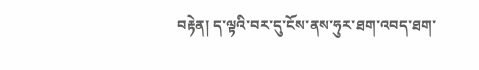བརྟེན། ད་ལྟའི་བར་དུ་ངོས་ནས་ཧུར་ཐག་འབད་ཐག་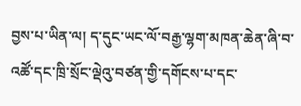བྱས་པ་ཡིན་ལ། ད་དུང་ཡང་ལོ་བརྒྱ་ལྷག་མཁན་ཆེན་ཞི་བ་འཚོ་དང་ཁྲི་སྲོང་ལྡེའུ་བཙན་གྱི་དགོངས་པ་དང་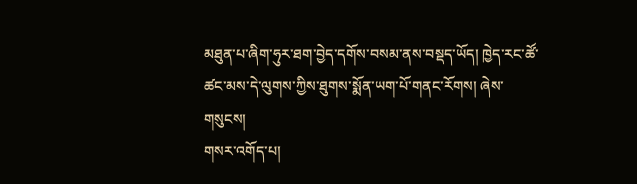མཐུན་པ་ཞིག་ཧུར་ཐག་བྱེད་དགོས་བསམ་ནས་བསྡད་ཡོད། ཁྱེད་རང་ཚོ་ཚང་མས་དེ་ལུགས་ཀྱིས་ཐུགས་སྨོན་ཡག་པོ་གནང་རོགས། ཞེས་གསུངས།
གསར་འགོད་པ།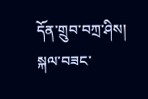དོན་གྲུབ་བཀྲ་ཤིས། སྐལ་བཟང་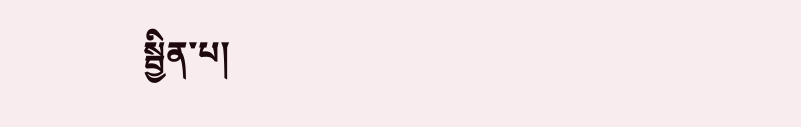སྦྱིན་པ།